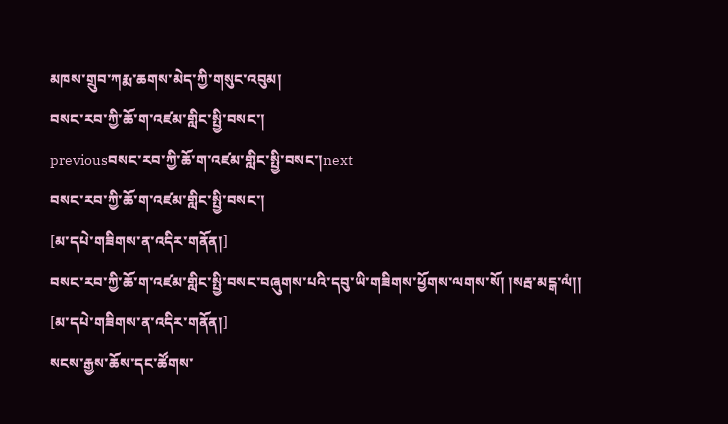མཁས་གྲུབ་ཀརྨ་ཆགས་མེད་ཀྱི་གསུང་འབུམ།
བསང་རབ་ཀྱི་ཆོ་ག་འཛམ་གླིང་སྤྱི་བསང་།
previousབསང་རབ་ཀྱི་ཆོ་ག་འཛམ་གླིང་སྤྱི་བསང་།next
བསང་རབ་ཀྱི་ཆོ་ག་འཛམ་གླིང་སྤྱི་བསང་།
[མ་དཔེ་གཟིགས་ན་འདིར་གནོན།]
བསང་རབ་ཀྱི་ཆོ་ག་འཛམ་གླིང་སྤྱི་བསང་བཞུགས་པའི་དབུ་ཡི་གཟིགས་ཕྱོགས་ལགས་སོ། །སརྦ་མངྒ་ལཾ།།
[མ་དཔེ་གཟིགས་ན་འདིར་གནོན།]
སངས་རྒྱས་ཆོས་དང་ཚོགས་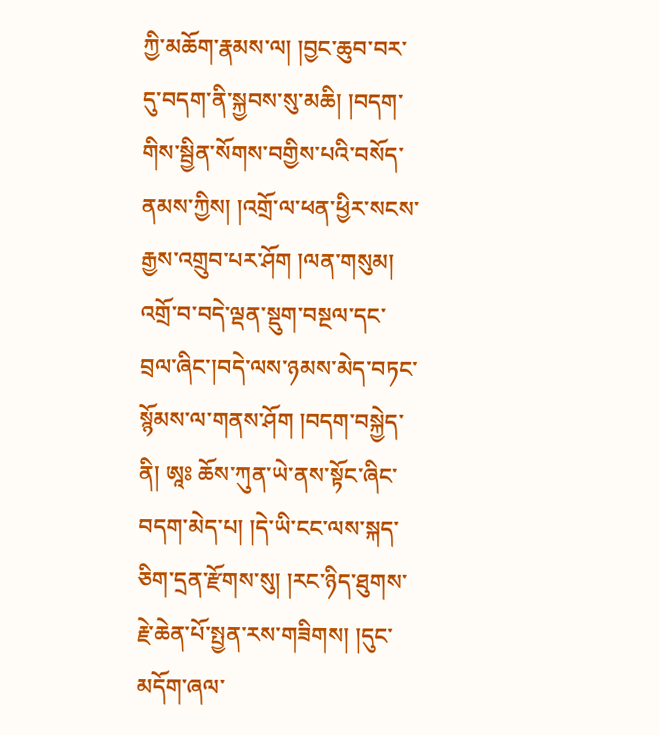ཀྱི་མཆོག་རྣམས་ལ། །བྱང་ཆུབ་བར་དུ་བདག་ནི་སྐྱབས་སུ་མཆི། །བདག་གིས་སྦྱིན་སོགས་བགྱིས་པའི་བསོད་ནམས་ཀྱིས། །འགྲོ་ལ་ཕན་ཕྱིར་སངས་རྒྱས་འགྲུབ་པར་ཤོག །ལན་གསུམ། འགྲོ་བ་བདེ་ལྡན་སྡུག་བསྔལ་དང་བྲལ་ཞིང་།བདེ་ལས་ཉམས་མེད་བཏང་སྙོམས་ལ་གནས་ཤོག །བདག་བསྐྱེད་ནི། ཨཱཿ ཆོས་ཀུན་ཡེ་ནས་སྟོང་ཞིང་བདག་མེད་པ། །དེ་ཡི་ངང་ལས་སྐད་ཅིག་དྲན་རྫོགས་སུ། །རང་ཉིད་ཐུགས་རྗེ་ཆེན་པོ་སྤྱན་རས་གཟིགས། །དུང་མདོག་ཞལ་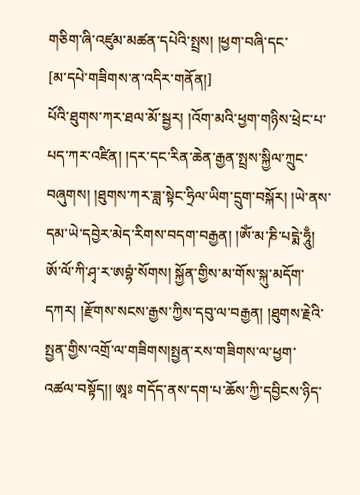གཅིག་ཞི་འཛུམ་མཚན་དཔེའི་སྤྲས། །ཕྱག་བཞི་དང་
[མ་དཔེ་གཟིགས་ན་འདིར་གནོན།]
པོའི་ཐུགས་ཀར་ཐལ་མོ་སྦྱར། །འོག་མའི་ཕྱག་གཉིས་ཕྲེང་པ་པད་ཀར་འཛིན། །དར་དང་རིན་ཆེན་རྒྱན་སྤྲས་སྐྱིལ་ཀྲུང་བཞུགས། །ཐུགས་ཀར་ཟླ་སྟེང་ཧྲིལ་ཡིག་དྲུག་བསྐོར། །ཡེ་ནས་དམ་ཡེ་དབྱེར་མེད་རིགས་བདག་བརྒྱན། །ཨོཾ་མ་ཎི་པདྨེ་ཧཱུྃ། ཨོ་ལོ་ཀི་ཤྭ་ར་ཨབྷཾ་སོགས། སྐྱོན་གྱིས་མ་གོས་སྐུ་མདོག་དཀར། །རྫོགས་སངས་རྒྱས་ཀྱིས་དབུ་ལ་བརྒྱན། །ཐུགས་རྗེའི་སྤྱན་གྱིས་འགྲོ་ལ་གཟིགས།སྤྱན་རས་གཟིགས་ལ་ཕྱག་འཚལ་བསྟོད།། ཨཱཿ གདོད་ནས་དག་པ་ཆོས་ཀྱི་དབྱིངས་ཉིད་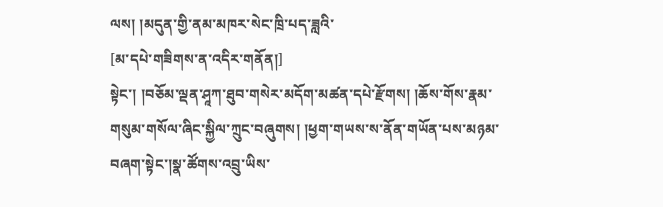ལས། །མདུན་གྱི་ནམ་མཁར་སེང་ཁྲི་པད་ཟླའི་
[མ་དཔེ་གཟིགས་ན་འདིར་གནོན།]
སྟེང་། །བཅོམ་ལྡན་ཤཱཀ་ཐུབ་གསེར་མདོག་མཚན་དཔེ་རྫོགས། །ཆོས་གོས་རྣམ་གསུམ་གསོལ་ཞིང་སྐྱིལ་ཀྲུང་བཞུགས། །ཕྱག་གཡས་ས་ནོན་གཡོན་པས་མཉམ་བཞག་སྟེང་།སྣ་ཚོགས་འབྲུ་ཡིས་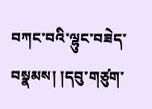བཀང་བའི་ལྷུང་བཟེད་བསྣམས། །དབུ་གཙུག་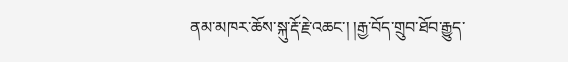ནམ་མཁར་ཆོས་སྐུ་རྡོ་རྗེ་འཆང་། །རྒྱ་བོད་གྲུབ་ཐོབ་རྒྱུད་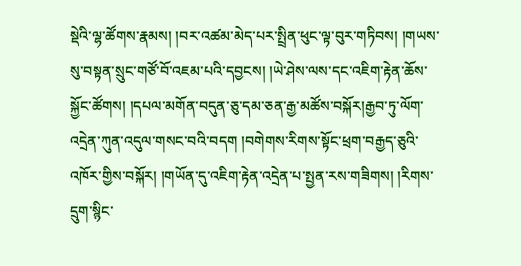སྡེའི་ལྷ་ཚོགས་རྣམས། །བར་འཚམ་མེད་པར་སྤྲིན་ཕུང་ལྟ་བུར་གཏིབས། །གཡས་སུ་བསྟན་སྲུང་གཙོ་བོ་འཇམ་པའི་དབྱངས། །ཡེ་ཤེས་ལས་དང་འཇིག་རྟེན་ཆོས་སྐྱོང་ཚོགས། །དཔལ་མགོན་བདུན་ཅུ་དམ་ཅན་རྒྱ་མཚོས་བསྐོར།རྒྱབ་ཏུ་ལོག་འདྲེན་ཀུན་འདུལ་གསང་བའི་བདག །བགེགས་རིགས་སྟོང་ཕྲག་བརྒྱད་ཅུའི་འཁོར་གྱིས་བསྐོར། །གཡོན་དུ་འཇིག་རྟེན་འདྲེན་པ་སྤྱན་རས་གཟིགས། །རིགས་དྲུག་སྙིང་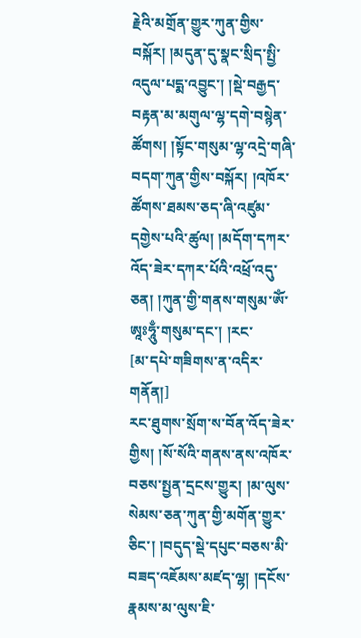རྗེའི་མགྲོན་གྱུར་ཀུན་གྱིས་བསྐོར། །མདུན་དུ་སྣང་སྲིད་སྤྱི་འདུལ་པདྨ་འབྱུང་། །སྡེ་བརྒྱད་བརྟན་མ་མགུལ་ལྷ་དགེ་བསྙེན་ཚོགས། །སྟོང་གསུམ་ལྷ་འདྲེ་གཞི་བདག་ཀུན་གྱིས་བསྐོར། །འཁོར་ཚོགས་ཐམས་ཅད་ཞི་འཛུམ་དགྱེས་པའི་ཚུལ། །མདོག་དཀར་འོད་ཟེར་དཀར་པོའི་འཕྲོ་འདུ་ཅན། །ཀུན་གྱི་གནས་གསུམ་ཨོཾ་ཨཱཿཧཱུྃ་གསུམ་དང་། །རང་
[མ་དཔེ་གཟིགས་ན་འདིར་གནོན།]
རང་ཐུགས་སྲོག་ས་བོན་འོད་ཟེར་གྱིས། །སོ་སོའི་གནས་ནས་འཁོར་བཅས་སྤྱན་དྲངས་གྱུར། །མ་ལུས་སེམས་ཅན་ཀུན་གྱི་མགོན་གྱུར་ཅིང་། །བདུད་སྡེ་དཔུང་བཅས་མི་བཟད་འཇོམས་མཛད་ལྷ། །དངོས་རྣམས་མ་ལུས་ཇི་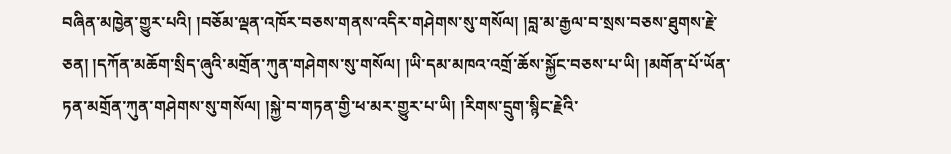བཞིན་མཁྱེན་གྱུར་པའི། །བཅོམ་ལྡན་འཁོར་བཅས་གནས་འདིར་གཤེགས་སུ་གསོལ། །བླ་མ་རྒྱལ་བ་སྲས་བཅས་ཐུགས་རྗེ་ཅན། །དཀོན་མཆོག་སྲིད་ཞུའི་མགྲོན་ཀུན་གཤེགས་སུ་གསོལ། །ཡི་དམ་མཁའ་འགྲོ་ཆོས་སྐྱོང་བཅས་པ་ཡི། །མགོན་པོ་ཡོན་ཏན་མགྲོན་ཀུན་གཤེགས་སུ་གསོལ། །སྐྱེ་བ་གཏན་གྱི་ཕ་མར་གྱུར་པ་ཡི། །རིགས་དྲུག་སྙིང་རྗེའི་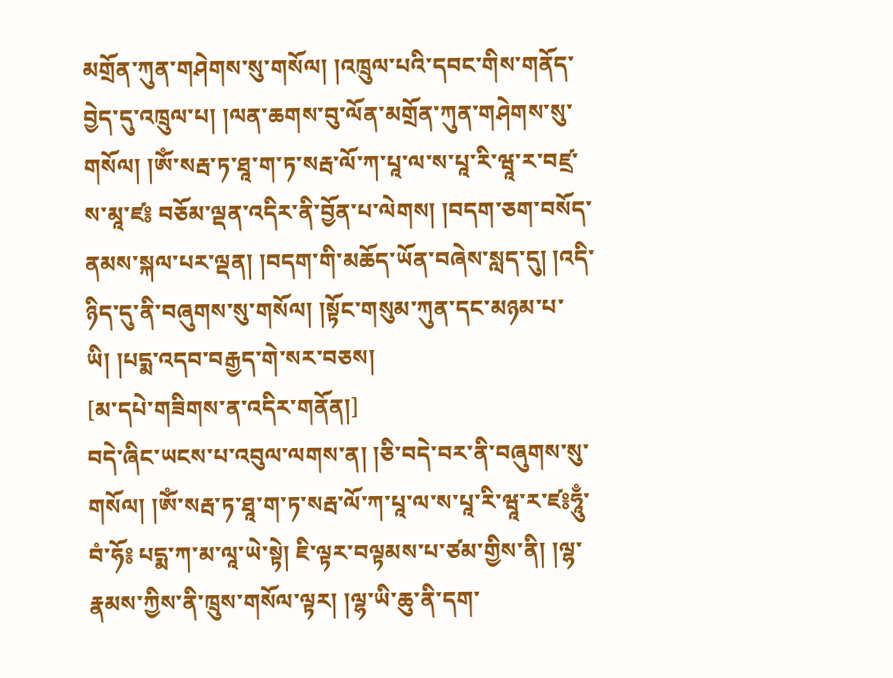མགྲོན་ཀུན་གཤེགས་སུ་གསོལ། །འཁྲུལ་པའི་དབང་གིས་གནོད་བྱེད་དུ་འཁྲུལ་པ། །ལན་ཆགས་བུ་ལོན་མགྲོན་ཀུན་གཤེགས་སུ་གསོལ། །ཨོཾ་སརྦ་ཏ་ཐཱ་ག་ཏ་སརྦ་ལོ་ཀ་པཱ་ལ་ས་པཱ་རི་ཝཱ་ར་བཛྲ་ས་མཱ་ཛ༔ བཅོམ་ལྡན་འདིར་ནི་བྱོན་པ་ལེགས། །བདག་ཅག་བསོད་ནམས་སྐལ་པར་ལྡན། །བདག་གི་མཆོད་ཡོན་བཞེས་སླད་དུ། །འདི་ཉིད་དུ་ནི་བཞུགས་སུ་གསོལ། །སྟོང་གསུམ་ཀུན་དང་མཉམ་པ་ཡི། །པདྨ་འདབ་བརྒྱད་གེ་སར་བཅས།
[མ་དཔེ་གཟིགས་ན་འདིར་གནོན།]
བདེ་ཞིང་ཡངས་པ་འབུལ་ལགས་ན། །ཅི་བདེ་བར་ནི་བཞུགས་སུ་གསོལ། །ཨོཾ་སརྦ་ཏ་ཐཱ་ག་ཏ་སརྦ་ལོ་ཀ་པཱ་ལ་ས་པཱ་རི་ཝཱ་ར་ཛ༔ཧཱུྃ་བཾ་ཧོ༔ པདྨ་ཀ་མ་ལཱ་ཡེ་སྟེ། ཇི་ལྟར་བལྟམས་པ་ཙམ་གྱིས་ནི། །ལྷ་རྣམས་ཀྱིས་ནི་ཁྲུས་གསོལ་ལྟར། །ལྷ་ཡི་ཆུ་ནི་དག་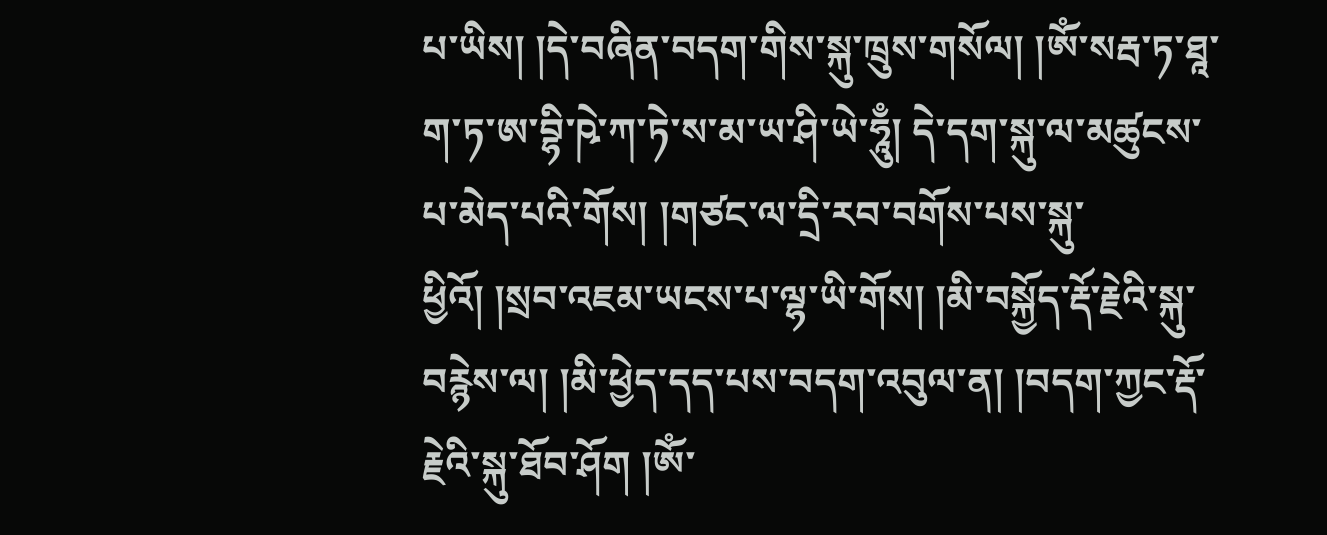པ་ཡིས། །དེ་བཞིན་བདག་གིས་སྐུ་ཁྲུས་གསོལ། །ཨོཾ་སརྦ་ཏ་ཐཱ་ག་ཏ་ཨ་བྷི་ཥེ་ཀ་ཏེ་ས་མ་ཡ་ཤི་ཡེ་ཧཱུྃ། དེ་དག་སྐུ་ལ་མཚུངས་པ་མེད་པའི་གོས། །གཙང་ལ་དྲི་རབ་བགོས་པས་སྐུ་ཕྱིའོ། །སྲབ་འཇམ་ཡངས་པ་ལྷ་ཡི་གོས། །མི་བསྐྱོད་རྡོ་རྗེའི་སྐུ་བརྙེས་ལ། །མི་ཕྱེད་དད་པས་བདག་འབུལ་ན། །བདག་ཀྱང་རྡོ་རྗེའི་སྐུ་ཐོབ་ཤོག །ཨོཾ་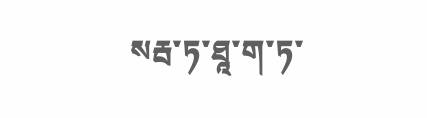སརྦ་ཏ་ཐཱ་ག་ཏ་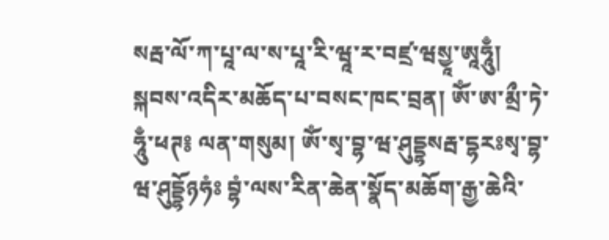སརྦ་ལོ་ཀ་པཱ་ལ་ས་པཱ་རི་ཝཱ་ར་བཛྲ་ཝསྱཱ་ཨཱཧཱུྃ། སྐབས་འདིར་མཆོད་པ་བསང་ཁང་བྲན། ཨོཾ་ཨ་མྲྀ་ཏེ་ཧཱུྃ་ཕཊ༔ ལན་གསུམ། ཨོཾ་སྭ་བྷ་ཝ་ཤུདྡྷསརྦ་དྷརཿསྭ་བྷ་ཝ་ཤུདྡྷོཉཧཾཿ བྷཾ་ལས་རིན་ཆེན་སྣོད་མཆོག་རྒྱ་ཆེའི་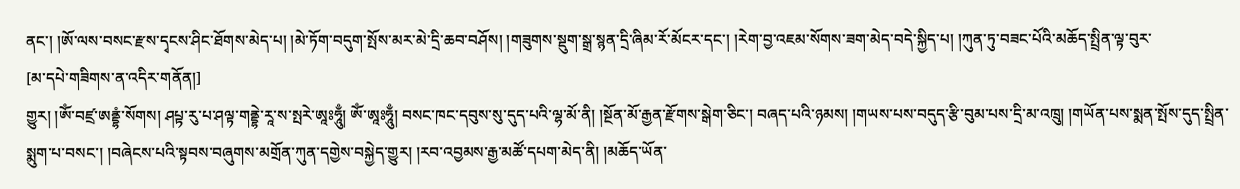ནང་། །ཨོ་ལས་བསང་རྫས་དྭངས་ཤིང་ཐོགས་མེད་པ། །མེ་ཏོག་བདུག་སྤོས་མར་མེ་དྲི་ཆབ་བཤོས། །གཟུགས་སྡུག་སྒྲ་སྙན་དྲི་ཞིམ་རོ་མོངར་དང་། །རེག་བྱ་འཇམ་སོགས་ཟག་མེད་བདེ་སྐྱིད་པ། །ཀུན་ཏུ་བཟང་པོའི་མཆོད་སྤྲིན་ལྟ་བུར་
[མ་དཔེ་གཟིགས་ན་འདིར་གནོན།]
གྱུར། །ཨོཾ་བཛྲ་ཨནྡྷཾ་སོགས། ཤཔྟ་རུ་པ་ཤལྟ་གནྡྷེ་རཱ་ས་སྤརེ་ཨཱཿཧཱུྃ། ཨོཾ་ཨཱཿཧཱུྃ། བསང་ཁང་དབུས་སུ་དུད་པའི་ལྷ་མོ་ནི། །སྔོན་མོ་རྒྱན་རྫོགས་སྒེག་ཅིང་། བཞད་པའི་ཉམས། །གཡས་པས་བདུད་རྩི་བུམ་པས་དྲི་མ་འཁྲུ། །གཡོན་པས་སྨན་སྤོས་དུད་སྤྲིན་སྨུག་པ་བསང་། །བཞེངས་པའི་སྟབས་བཞུགས་མགྲོན་ཀུན་དགྱེས་བསྐྱེད་གྱུར། །རབ་འབྱམས་རྒྱ་མཚོ་དཔག་མེད་ནི། །མཆོད་ཡོན་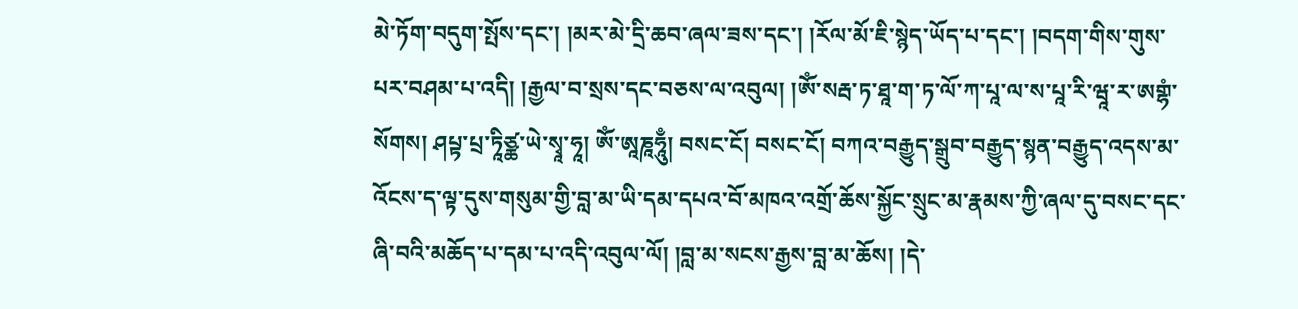མེ་ཏོག་བདུག་སྤོས་དང་། །མར་མེ་དྲི་ཆབ་ཞལ་ཟས་དང་། །རོལ་མོ་ཇི་སྙེད་ཡོད་པ་དང་། །བདག་གིས་གུས་པར་བཤམ་པ་འདི། །རྒྱལ་བ་སྲས་དང་བཅས་ལ་འབུལ། །ཨོཾ་སརྦ་ཏ་ཐཱ་ག་ཏ་ལོ་ཀ་པཱ་ལ་ས་པཱ་རི་ཝཱ་ར་ཨགྷཾ་སོགས། ཤཔྟ་པྲ་ཏཱིཙྪ་ཡེ་སྭཱ་ཧཱ། ཨོཾ་ཨཱཎཱཧཱུྃ། བསང་ངོ། བསང་ངོ། བཀའ་བརྒྱུད་སྒྲུབ་བརྒྱུད་སྙན་བརྒྱུད་འདས་མ་འོངས་ད་ལྟ་དུས་གསུམ་གྱི་བླ་མ་ཡི་དམ་དཔའ་བོ་མཁའ་འགྲོ་ཆོས་སྐྱོང་སྲུང་མ་རྣམས་ཀྱི་ཞལ་དུ་བསང་དང་ཞི་བའི་མཆོད་པ་དམ་པ་འདི་འབུལ་ལོ། །བླ་མ་སངས་རྒྱས་བླ་མ་ཆོས། །དེ་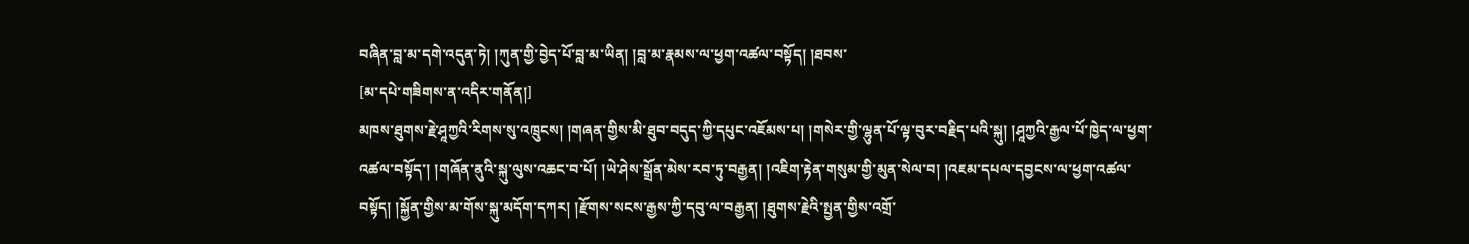བཞིན་བླ་མ་དགེ་འདུན་ཏེ། །ཀུན་གྱི་བྱེད་པོ་བླ་མ་ཡིན། །བླ་མ་རྣམས་ལ་ཕྱག་འཚལ་བསྟོད། །ཐབས་
[མ་དཔེ་གཟིགས་ན་འདིར་གནོན།]
མཁས་ཐུགས་རྗེ་ཤཱཀྱའི་རིགས་སུ་འཁྲུངས། །གཞན་གྱིས་མི་ཐུབ་བདུད་ཀྱི་དཔུང་འཇོམས་པ། །གསེར་གྱི་ལྷུན་པོ་ལྟ་བུར་བརྗིད་པའི་སྐུ། །ཤཱཀྱའི་རྒྱལ་པོ་ཁྱེད་ལ་ཕྱག་འཚལ་བསྟོད་། །གཞོན་ནུའི་སྐུ་ལུས་འཆང་བ་པོ། །ཡེ་ཤེས་སྒྲོན་མེས་རབ་ཏུ་བརྒྱན། །འཇིག་རྟེན་གསུམ་གྱི་མུན་སེལ་བ། །འཇམ་དཔལ་དབྱངས་ལ་ཕྱག་འཚལ་བསྟོད། །སྐྱོན་གྱིས་མ་གོས་སྐུ་མདོག་དཀར། །རྫོགས་སངས་རྒྱས་ཀྱི་དབུ་ལ་བརྒྱན། །ཐུགས་རྗེའི་སྤྱན་གྱིས་འགྲོ་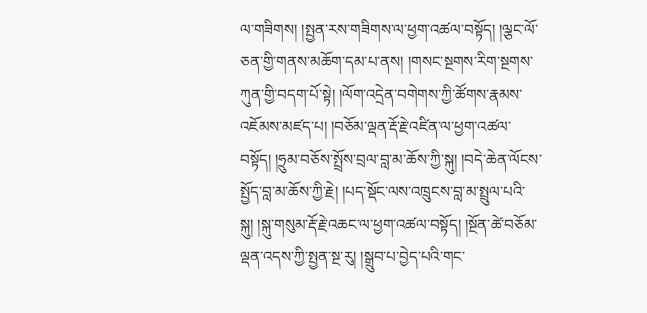ལ་གཟིགས། །སྤྱན་རས་གཟིགས་ལ་ཕྱག་འཚལ་བསྟོད། །ལྕང་ལོ་ཅན་གྱི་གནས་མཆོག་དམ་པ་ནས། །གསང་སྔགས་རིག་སྔགས་ཀུན་གྱི་བདག་པོ་སྟེ། །ལོག་འདྲེན་བགེགས་ཀྱི་ཚོགས་རྣམས་འཇོམས་མཛད་པ། །བཅོམ་ལྡན་རྡོ་རྗེ་འཛིན་ལ་ཕྱག་འཚལ་བསྟོད། །ཧྲུམ་བཅོས་སྤྲོས་བྲལ་བླ་མ་ཆོས་ཀྱི་སྐུ། །བདེ་ཆེན་ལོངས་སྤྱོད་བླ་མ་ཆོས་ཀྱི་རྗེ། །པད་སྡོང་ལས་འཁྲུངས་བླ་མ་སྤྲུལ་པའི་སྐུ། །སྐུ་གསུམ་རྡོ་རྗེ་འཆང་ལ་ཕྱག་འཚལ་བསྟོད། །སྔོན་ཚེ་བཅོམ་ལྡན་འདས་ཀྱི་སྤྱན་སྔ་རུ། །སྒྲུབ་པ་བྱེད་པའི་གང་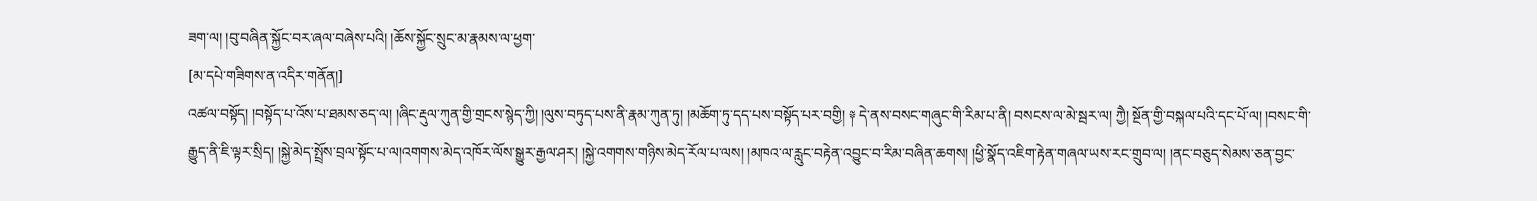ཟག་ལ། །བུ་བཞིན་སྐྱོང་བར་ཞལ་བཞེས་པའི། །ཆོས་སྐྱོང་སྲུང་མ་རྣམས་ལ་ཕྱག་
[མ་དཔེ་གཟིགས་ན་འདིར་གནོན།]
འཚལ་བསྟོད། །བསྟོད་པ་འོས་པ་ཐམས་ཅད་ལ། །ཞིང་རྡུལ་ཀུན་གྱི་གྲངས་སྙེད་ཀྱི། །ལུས་བཏུད་པས་ནི་རྣམ་ཀུན་ཏུ། །མཆོག་ཏུ་དད་པས་བསྟོད་པར་བགྱི། ༈ དེ་ནས་བསང་གཞུང་གི་རིམ་པ་ནི། བསངས་ལ་མེ་སྦར་ལ། ཀྱཻ། སྔོན་གྱི་བསྐལ་པའི་དང་པོ་ལ། །བསང་གི་རྒྱུད་ནི་ཇི་ལྟར་སྲིད། །སྐྱེ་མེད་སྤྲོས་བྲལ་སྟོང་པ་ལ།འགགས་མེད་འཁོར་ལོས་སྒྱུར་རྒྱལ་ཤར། །སྐྱེ་འགགས་གཉིས་མེད་རོལ་པ་ལས། །མཁའ་ལ་རླུང་བརྟེན་འབྱུང་བ་རིམ་བཞིན་ཆགས། །ཕྱི་སྣོད་འཇིག་རྟེན་གཞལ་ཡས་རང་གྲུབ་ལ། །ནང་བཅུད་སེམས་ཅན་བྱང་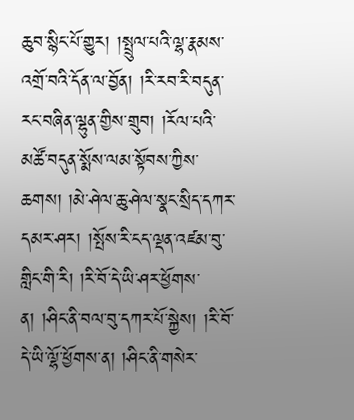ཆུབ་སྙིང་པོ་གྱུར། །སྤྲུལ་པའི་ལྷ་རྣམས་འགྲོ་བའི་དོན་ལ་བྱོན། །རི་རབ་རི་བདུན་རང་བཞིན་ལྷུན་གྱིས་གྲུབ། །རོལ་པའི་མཚོ་བདུན་སྨོས་ལམ་སྟོབས་ཀྱིས་ཆགས། །མེ་ཤེལ་ཆུ་ཤེལ་སྣང་སྲིད་དཀར་དམར་ཤར། །སྤོས་རི་ངད་ལྡན་འཛམ་བུ་གླིང་གི་རི། །རི་བོ་དེ་ཡི་ཤར་ཕྱོགས་ན། །ཤིང་ནི་བལ་བུ་དཀར་པོ་སྐྱེས། །རི་བོ་དེ་ཡི་ལྷོ་ཕྱོགས་ན། །ཤིང་ནི་གསེར་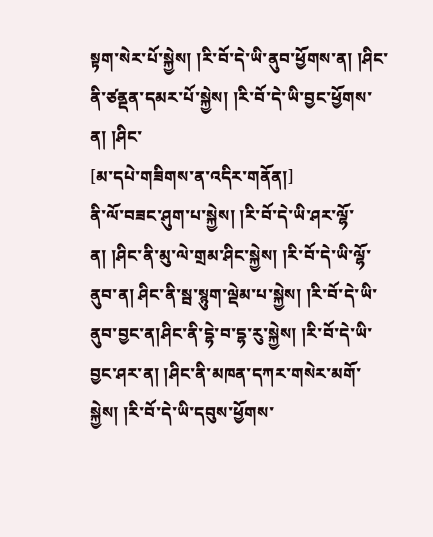སྟག་སེར་པོ་སྐྱེས། །རི་བོ་དེ་ཡི་ནུབ་ཕྱོགས་ན། །ཤིང་ནི་ཙནྡན་དམར་པོ་སྐྱེས། །རི་བོ་དེ་ཡི་བྱང་ཕྱོགས་ན། །ཤིང་
[མ་དཔེ་གཟིགས་ན་འདིར་གནོན།]
ནི་ལོ་བཟང་ཤུག་པ་སྐྱེས། །རི་བོ་དེ་ཡི་ཤར་ལྷོ་ན། །ཤིང་ནི་མུ་ལེ་གྲམ་ཤིང་སྐྱེས། །རི་བོ་དེ་ཡི་ལྷོ་ནུབ་ན། ཤིང་ནི་སྦ་སྙུག་ལྡེམ་པ་སྐྱེས། །རི་བོ་དེ་ཡི་ནུབ་བྱང་ན།ཤིང་ནི་དྷེ་བ་དྷ་རུ་སྐྱེས། །རི་བོ་དེ་ཡི་བྱང་ཤར་ན། །ཤིང་ནི་མཁན་དཀར་གསེར་མགོ་སྐྱེས། །རི་བོ་དེ་ཡི་དབུས་ཕྱོགས་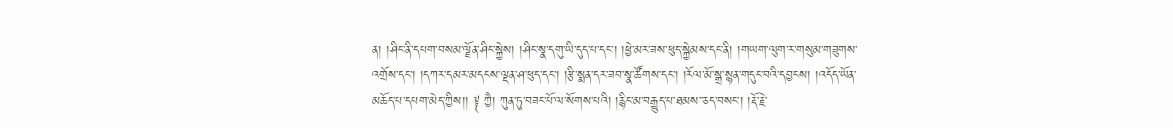ན། །ཤིང་ནི་དཔག་བསམ་ལྗོན་ཤིང་སྐྱེས། །ཤིང་སྣ་དགུ་ཡི་དུད་པ་དང་། །ཕྱེ་མར་ཟས་ཕུད་སྐྱེམས་དང་ནི། །གཡག་ལུག་ར་གསུམ་གཟུགས་འགྲོས་དང་། །དཀར་དམར་མདངས་ལྡན་ཤ་ཕུད་དང་། །རྩི་སྨན་དར་ཟབ་སྣ་ཚོགས་དང་། །རོལ་མོ་སྒྲ་སྙན་གདུང་བའི་དབྱངས། །འདོད་ཡོན་མཆོད་པ་དཔག་མེད་ཀྱིས།། ༈ ཀྱཻ། ཀུན་ཏུ་བཟང་པོ་ལ་སོགས་པའི། །རྙིང་མ་བརྒྱུད་པ་ཐམས་་ཅད་བསང་། །རྡོ་རྗེ་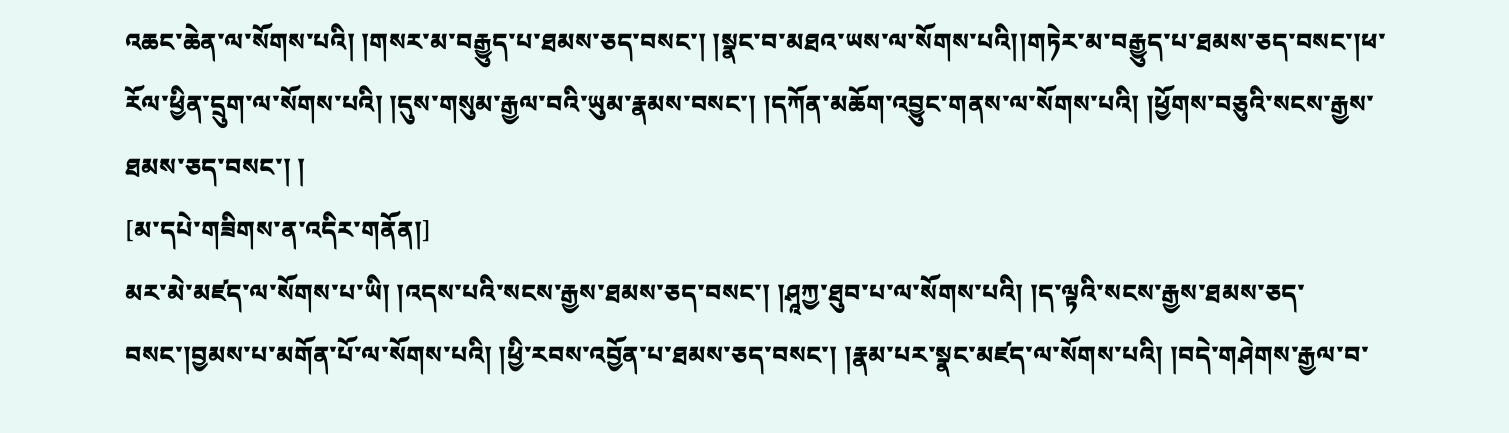འཆང་ཆེན་ལ་སོགས་པའི། །གསར་མ་བརྒྱུད་པ་ཐམས་ཅད་བསང་། །སྣང་བ་མཐའ་ཡས་ལ་སོགས་པའི།།གཏེར་མ་བརྒྱུད་པ་ཐམས་ཅད་བསང་།ཕ་རོལ་ཕྱིན་དྲུག་ལ་སོགས་པའི། །དུས་གསུམ་རྒྱལ་བའི་ཡུམ་རྣམས་བསང་། །དཀོན་མཆོག་འབྱུང་གནས་ལ་སོགས་པའི། །ཕྱོགས་བཅུའི་སངས་རྒྱས་ཐམས་ཅད་བསང་། །
[མ་དཔེ་གཟིགས་ན་འདིར་གནོན།]
མར་མེ་མཛད་ལ་སོགས་པ་ཡི། །འདས་པའི་སངས་རྒྱས་ཐམས་ཅད་བསང་། །ཤཱཀྱ་ཐུབ་པ་ལ་སོགས་པའི། །ད་ལྟའི་སངས་རྒྱས་ཐམས་ཅད་བསང་།བྱམས་པ་མགོན་པོ་ལ་སོགས་པའི། །ཕྱི་རབས་འབྱོན་པ་ཐམས་ཅད་བསང་། །རྣམ་པར་སྣང་མཛད་ལ་སོགས་པའི། །བདེ་གཤེགས་རྒྱལ་བ་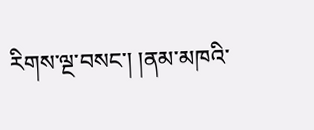རིགས་ལྔ་བསང་། །ནམ་མཁའི་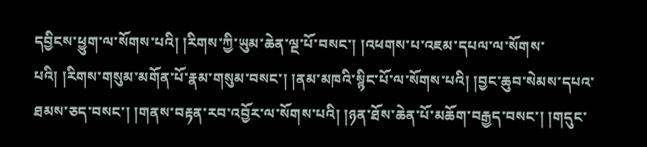དབྱིངས་ཕྱུག་ལ་སོགས་པའི། །རིགས་ཀྱི་ཡུམ་ཆེན་ལྔ་པོ་བསང་། །འཕགས་པ་འཇམ་དཔལ་ལ་སོགས་པའི། །རིགས་གསུམ་མགོན་པོ་རྣམ་གསུམ་བསང་། །ནམ་མཁའི་སྙིང་པོ་ལ་སོགས་པའི། །བྱང་ཆུབ་སེམས་དཔའ་ཐམས་ཅད་བསང་། །གནས་བརྟན་རབ་འབྱོར་ལ་སོགས་པའི། །ཉན་ཐོས་ཆེན་པོ་མཆོག་བརྒྱད་བསང་། །གདུང་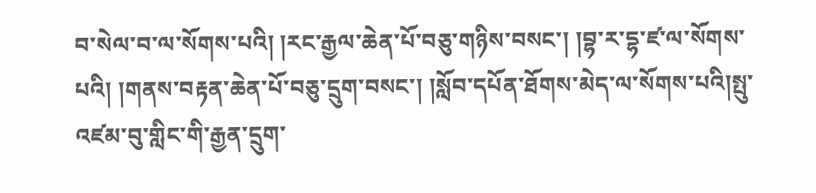བ་སེལ་བ་ལ་སོགས་པའི། །རང་རྒྱལ་ཆེན་པོ་བཅུ་གཉིས་བསང་། །བྷ་ར་དྷ་ཛ་ལ་སོགས་པའི། །གནས་བརྟན་ཆེན་པོ་བཅུ་དྲུག་བསང་། །སློབ་དཔོན་ཐོགས་མེད་ལ་སོགས་པའི།སྤུ་འཛམ་བུ་གླིང་གི་རྒྱན་དྲུག་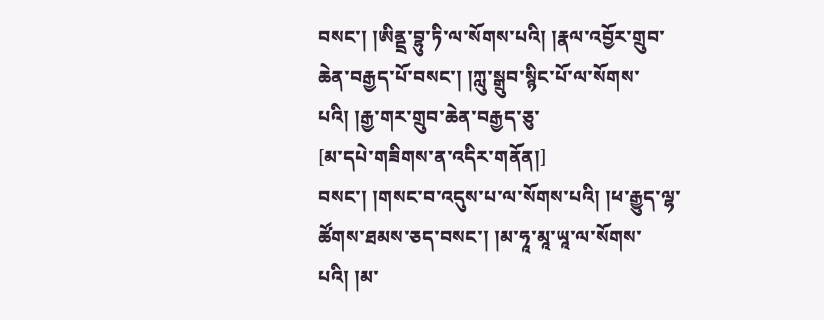བསང་། །ཨིནྡྲ་བྷུ་ཏི་ལ་སོགས་པའི། །རྣལ་འབྱོར་གྲུབ་ཆེན་བརྒྱད་པོ་བསང་། །ཀླུ་སྒྲུབ་སྙིང་པོ་ལ་སོགས་པའི། །རྒྱ་གར་གྲུབ་ཆེན་བརྒྱད་ཅུ་
[མ་དཔེ་གཟིགས་ན་འདིར་གནོན།]
བསང་། །གསང་བ་འདུས་པ་ལ་སོགས་པའི། །ཕ་རྒྱུད་ལྷ་ཚོགས་ཐམས་ཅད་བསང་། །མ་ཧཱ་མཱ་ཡཱ་ལ་སོགས་པའི། །མ་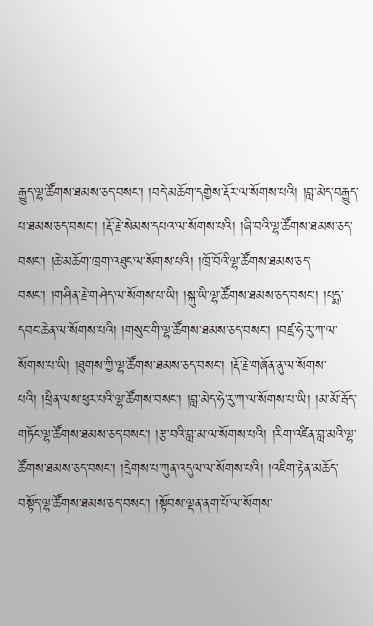རྒྱུད་ལྷ་ཚོགས་ཐམས་ཅད་བསང་། །བདེ་མཆོག་དགྱེས་རྡོར་ལ་སོགས་པའི། །བླ་མེད་བརྒྱུད་པ་ཐམས་ཅད་བསང་། །རྡོ་རྗེ་སེམས་དཔའ་ལ་སོགས་པའི། །ཞི་བའི་ལྷ་ཚོགས་ཐམས་ཅད་བསང་། །ཆེ་མཆོག་ཁྲག་འཐུང་ལ་སོགས་པའི། །ཁྲོ་བོའི་ལྷ་ཚོགས་ཐམས་ཅད་བསང་། །གཤིན་རྗེ་གཤེད་ལ་སོགས་པ་ཡི། །སྐུ་ཡི་ལྷ་ཚོགས་ཐམས་ཅད་བསང་། །པདྨ་དབང་ཆེན་ལ་སོགས་པའི། །གསུང་གི་ལྷ་ཚོགས་ཐམས་ཅད་བསང་། །བཛྲ་ཧེ་རུ་ཀ་ལ་སོགས་པ་ཡི། །ཐུགས་ཀྱི་ལྷ་ཚོགས་ཐམས་ཅད་བསང་། །རྡོ་རྗེ་གཞོན་ནུ་ལ་སོགས་པའི། །ཕྲིན་ལས་ཕུར་པའི་ལྷ་ཚོགས་བསང་། །བླ་མེད་ཧེ་རུ་ཀ་ལ་སོགས་པ་ཡི། །མ་མོ་རྦོད་གཏོང་ལྷ་ཚོགས་ཐམས་ཅད་བསང་། །རྩ་བའི་བླ་མ་ལ་སོགས་པའི། །རིག་འཛིན་བླ་མའི་ལྷ་ཚོགས་ཐམས་ཅད་བསང་། །དྲེགས་པ་ཀུན་འདུལ་ལ་སོགས་པའི། །འཇིག་རྟེན་མཆོད་བསྟོད་ལྷ་ཚོགས་ཐམས་ཅད་བསང་། །སྟོབས་ལྡན་ནག་པོ་ལ་སོགས་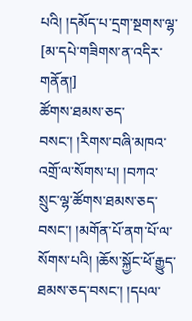པའི། །དམོད་པ་དྲག་སྔགས་ལྷ་
[མ་དཔེ་གཟིགས་ན་འདིར་གནོན།]
ཚོགས་ཐམས་ཅད་བསང་། །རིགས་བཞི་མཁའ་འགྲོ་ལ་སོགས་པ། །བཀའ་སྲུང་ལྷ་ཚོགས་ཐམས་ཅད་བསང་། །མགོན་པོ་ནག་པོ་ལ་སོགས་པའི། །ཆོས་སྐྱོང་ཕོ་རྒྱུད་ཐམས་ཅད་བསང་། །དཔལ་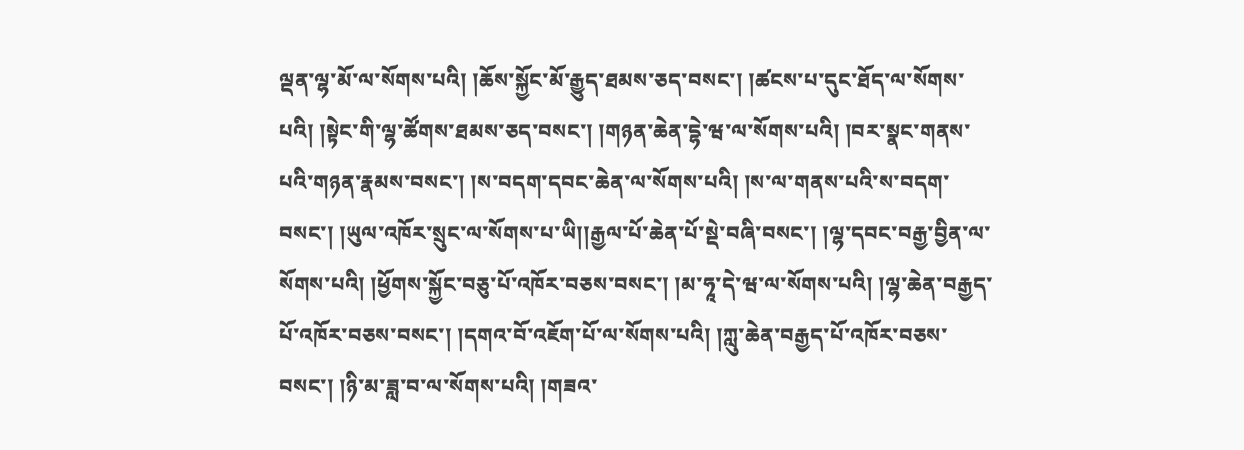ལྡན་ལྷ་མོ་ལ་སོགས་པའི། །ཆོས་སྐྱོང་མོ་རྒྱུད་ཐམས་ཅད་བསང་། །ཚངས་པ་དུང་ཐོད་ལ་སོགས་པའི། །སྟེང་གི་ལྷ་ཚོགས་ཐམས་ཅད་བསང་། །གཉན་ཆེན་དྷེ་ཝ་ལ་སོགས་པའི། །བར་སྣང་གནས་པའི་གཉན་རྣམས་བསང་། །ས་བདག་དབང་ཆེན་ལ་སོགས་པའི། །ས་ལ་གནས་པའི་ས་བདག་བསང་། །ཡུལ་འཁོར་སྲུང་ལ་སོགས་པ་ཡི།།རྒྱལ་པོ་ཆེན་པོ་སྡེ་བཞི་བསང་། །ལྷ་དབང་བརྒྱ་བྱིན་ལ་སོགས་པའི། །ཕྱོགས་སྐྱོང་བཅུ་པོ་འཁོར་བཅས་བསང་། །མ་ཧཱ་དེ་ཝ་ལ་སོགས་པའི། །ལྷ་ཆེན་བརྒྱད་པོ་འཁོར་བཅས་བསང་། །དགའ་བོ་འཇོག་པོ་ལ་སོགས་པའི། །ཀླུ་ཆེན་བརྒྱད་པོ་འཁོར་བཅས་བསང་། །ཉི་མ་ཟླ་བ་ལ་སོགས་པའི། །གཟའ་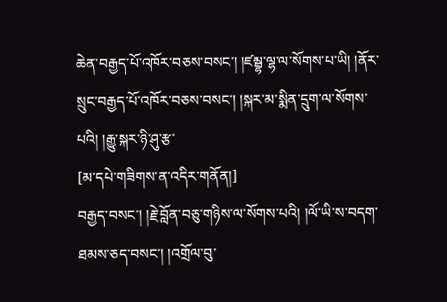ཆེན་བརྒྱད་པོ་འཁོར་བཅས་བསང་། །ཛམྦྷ་ལྷ་ལ་སོགས་པ་ཡི། །ནོར་སྲུང་བརྒྱད་པོ་འཁོར་བཅས་བསང་། །སྐར་མ་སྨིན་དྲུག་ལ་སོགས་པའི། །རྒྱུ་སྐར་ཉི་ཤུ་རྩ་
[མ་དཔེ་གཟིགས་ན་འདིར་གནོན།]
བརྒྱད་བསང་། །རྗེ་བློན་བཅུ་གཉིས་ལ་སོགས་པའི། །ལོ་ཡི་ས་བདག་ཐམས་ཅད་བསང་། །འགྲོལ་བུ་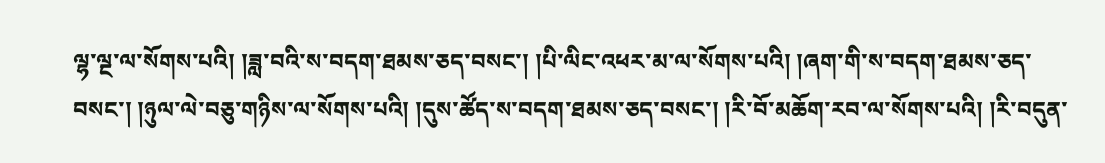ལྷ་ལྔ་ལ་སོགས་པའི། །ཟླ་བའི་ས་བདག་ཐམས་ཅད་བསང་། །པི་ལིང་འཕར་མ་ལ་སོགས་པའི། །ཞག་གི་ས་བདག་ཐམས་ཅད་བསང་། །ཉུལ་ལེ་བཅུ་གཉིས་ལ་སོགས་པའི། །དུས་ཚོད་ས་བདག་ཐམས་ཅད་བསང་། །རི་བོ་མཆོག་རབ་ལ་སོགས་པའི། །རི་བདུན་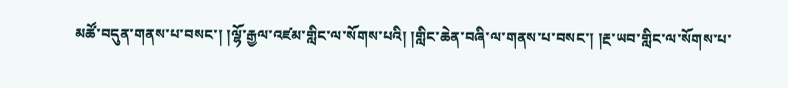མཚོ་བདུན་གནས་པ་བསང་། །ལྷོ་རྒྱལ་འཛམ་གླིང་ལ་སོགས་པའི། །གླིང་ཆེན་བཞི་ལ་གནས་པ་བསང་། །རྔ་ཡབ་གླིང་ལ་སོགས་པ་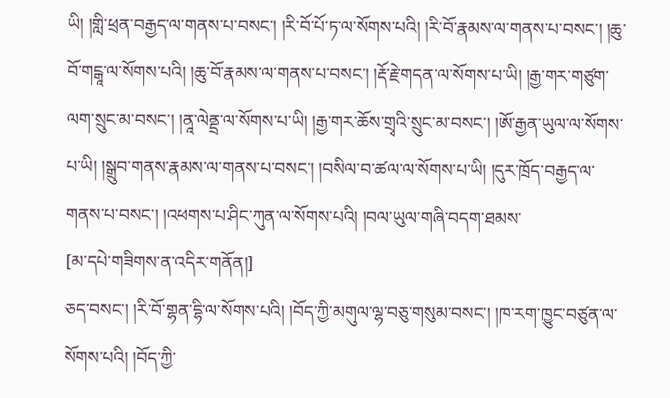ཡི། །གླི་ཕྲན་བརྒྱད་ལ་གནས་པ་བསང་། །རི་བོ་པོ་ཏ་ལ་སོགས་པའི། །རི་བོ་རྣམས་ལ་གནས་པ་བསང་། །ཆུ་བོ་གངྒཱ་ལ་སོགས་པའི། །ཆུ་བོ་རྣམས་ལ་གནས་པ་བསང་། །རྡོ་རྗེ་གདན་ལ་སོགས་པ་ཡི། །རྒྱ་གར་གཙུག་ལག་སྲུང་མ་བསང་། །ནཱ་ལེནྡྲ་ལ་སོགས་པ་ཡི། །རྒྱ་གར་ཆོས་གྲྭའི་སྲུང་མ་བསང་། །ཨོ་རྒྱན་ཡུལ་ལ་སོགས་པ་ཡི། །སྒྲུབ་གནས་རྣམས་ལ་གནས་པ་བསང་། །བསིལ་བ་ཚལ་ལ་སོགས་པ་ཡི། །དུར་ཁྲོད་བརྒྱད་ལ་གནས་པ་བསང་། །འཕགས་པ་ཤིང་ཀུན་ལ་སོགས་པའི། །བལ་ཡུལ་གཞི་བདག་ཐམས་
[མ་དཔེ་གཟིགས་ན་འདིར་གནོན།]
ཅད་བསང་། །རི་བོ་གྷན་དྷི་ལ་སོགས་པའི། །བོད་ཀྱི་མགུལ་ལྷ་བཅུ་གསུམ་བསང་། །ཁ་རག་ཁྱུང་བཙུན་ལ་སོགས་པའི། །བོད་ཀྱི་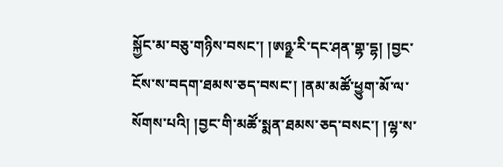སྐྱོང་མ་བཅུ་གཉིས་བསང་། །ཨཉྫ་རི་དང་ཤན་གྷ་དྷ། །བྱང་ངོས་ས་བདག་ཐམས་ཅད་བསང་། །ནམ་མཚོ་ཕྱུག་མོ་ལ་སོགས་པའི། །བྱང་གི་མཚོ་སྨན་ཐམས་ཅད་བསང་། །ལྷ་ས་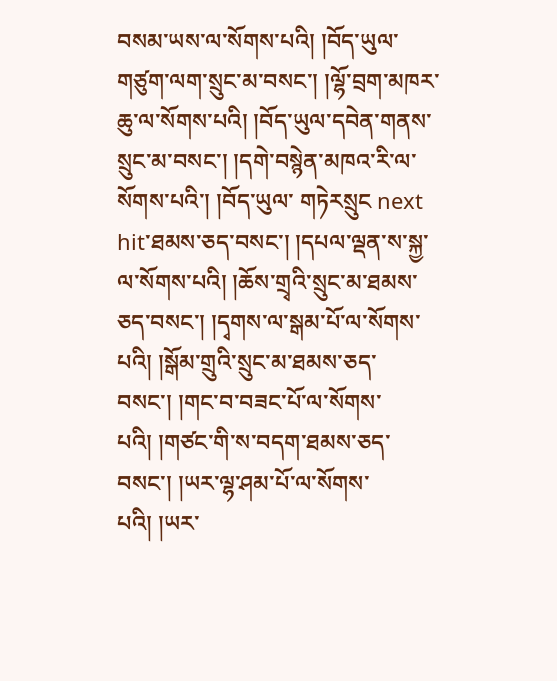བསམ་ཡས་ལ་སོགས་པའི། །བོད་ཡུལ་གཙུག་ལག་སྲུང་མ་བསང་། །ལྷོ་བྲག་མཁར་ཆུ་ལ་སོགས་པའི། །བོད་ཡུལ་དབེན་གནས་སྲུང་མ་བསང་། །དགེ་བསྙེན་མཁའ་རི་ལ་སོགས་པའི་། །བོད་ཡུལ་ གཏེརསྲུང next hit་ཐམས་ཅད་བསང་། །དཔལ་ལྡན་ས་སྐྱ་ལ་སོགས་པའི། །ཆོས་གྲྭའི་སྲུང་མ་ཐམས་ཅད་བསང་། །དྭགས་ལ་སྒམ་པོ་ལ་སོགས་པའི། །སྒོམ་གྲུའི་སྲུང་མ་ཐམས་ཅད་བསང་། །གང་བ་བཟང་པོ་ལ་སོགས་པའི། །གཙང་གི་ས་བདག་ཐམས་ཅད་བསང་། །ཡར་ལྷ་ཤམ་པོ་ལ་སོགས་པའི། །ཡར་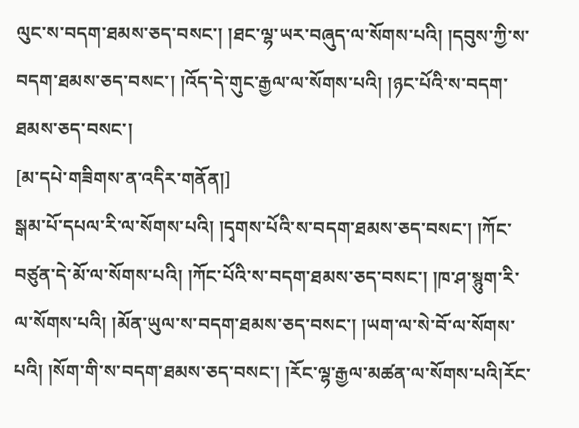ལུང་ས་བདག་ཐམས་ཅད་བསང་། །ཐང་ལྷ་ཡར་བཞུད་ལ་སོགས་པའི། །དབུས་ཀྱི་ས་བདག་ཐམས་ཅད་བསང་། །འོད་དེ་གུང་རྒྱལ་ལ་སོགས་པའི། །ཉང་པོའི་ས་བདག་ཐམས་ཅད་བསང་།
[མ་དཔེ་གཟིགས་ན་འདིར་གནོན།]
སྒམ་པོ་དཔལ་རི་ལ་སོགས་པའི། །དྭགས་པོའི་ས་བདག་ཐམས་ཅད་བསང་། །ཀོང་བཙུན་དེ་མོ་ལ་སོགས་པའི། །ཀོང་པོའི་ས་བདག་ཐམས་ཅད་བསང་། །ཁ་ཤ་སྙུག་རི་ལ་སོགས་པའི། །མོན་ཡུལ་ས་བདག་ཐམས་ཅད་བསང་། །ཡག་ལ་སེ་བོ་ལ་སོགས་པའི། །སོག་གི་ས་བདག་ཐམས་ཅད་བསང་། །རོང་ལྷ་རྒྱལ་མཚན་ལ་སོགས་པའི།རོང་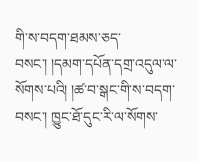གི་ས་བདག་ཐམས་ཅད་བསང་། །དམག་དཔོན་དགྲ་འདུལ་ལ་སོགས་པའི། །ཚ་བ་སྒང་གི་ས་བདག་བསང་། ཁྱུང་ཐོ་དུང་རི་ལ་སོགས་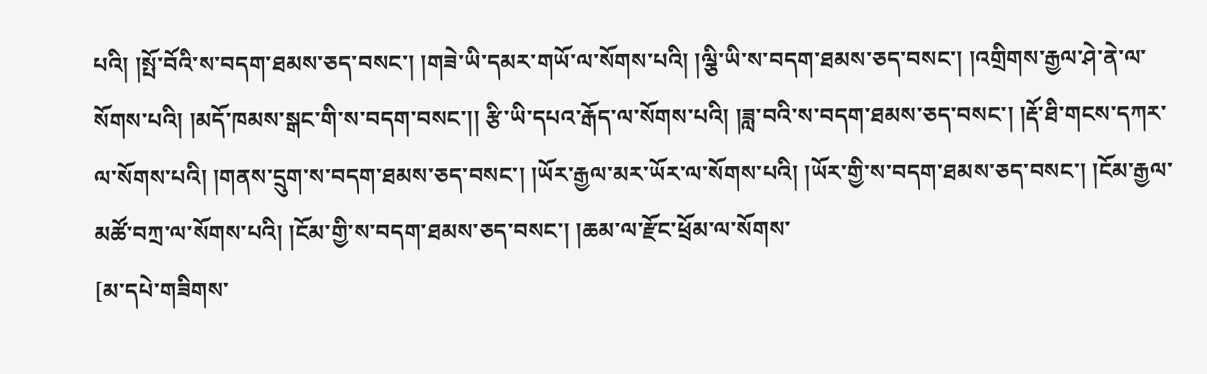པའི། །སྤོ་བོའི་ས་བདག་ཐམས་ཅད་བསང་། །གཟེ་ཡི་དམར་གཡོ་ལ་སོགས་པའི། །ལྕི་ཡི་ས་བདག་ཐམས་ཅད་བསང་། །འགྲིགས་རྒྱལ་ཤེ་ནེ་ལ་སོགས་པའི། །མདོ་ཁམས་སྒང་གི་ས་བདག་བསང་།། རྩི་ཡི་དཔའ་རྒོད་ལ་སོགས་པའི། །ཟླ་བའི་ས་བདག་ཐམས་ཅད་བསང་། །རྡོ་ཐི་གངས་དཀར་ལ་སོགས་པའི། །གནས་དྲུག་ས་བདག་ཐམས་ཅད་བསང་། །ཡོར་རྒྱལ་མར་ཡོར་ལ་སོགས་པའི། །ཡོར་གྱི་ས་བདག་ཐམས་ཅད་བསང་། །ངོམ་རྒྱལ་མཚོ་བཀྲ་ལ་སོགས་པའི། །ངོམ་གྱི་ས་བདག་ཐམས་ཅད་བསང་། །ཆམ་ལ་རྫོང་ཕྲོམ་ལ་སོགས་
[མ་དཔེ་གཟིགས་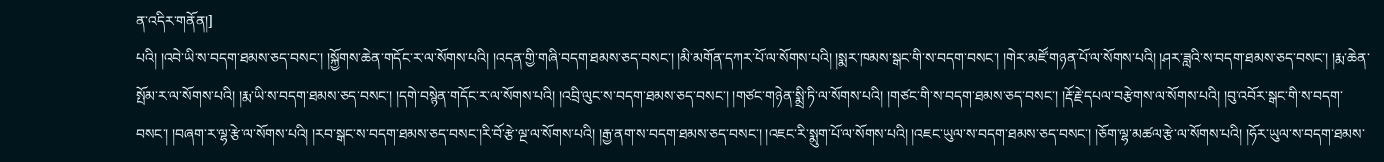ན་འདིར་གནོན།]
པའི། །འབེ་ཡི་ས་བདག་ཐམས་ཅད་བསང་། །སྐྱོགས་ཆེན་གདོང་ར་ལ་སོགས་པའི། །འདན་གྱི་གཞི་བདག་ཐམས་ཅད་བསང་། །མི་མགོན་དཀར་པོ་ལ་སོགས་པའི། །སྨར་ཁམས་སྒང་གི་ས་བདག་བསང་། །གེར་མཛོ་གཉན་པོ་ལ་སོགས་པའི། །ཤར་ཟླའི་ས་བདག་ཐམས་ཅད་བསང་། །རྨ་ཆེན་སྤོམ་ར་ལ་སོགས་པའི། །རྨ་ཡི་ས་བདག་ཐམས་ཅད་བསང་། །དགེ་བསྙེན་གདོང་ར་ལ་སོགས་པའི། །འབྲི་ལུང་ས་བདག་ཐམས་ཅད་བསང་། །གཙང་གཉེན་སྨྲི་ཏི་ལ་སོགས་པའི། །གཙང་གི་ས་བདག་ཐམས་ཅད་བསང་། །རྡོ་རྗེ་དཔལ་བརྩེགས་ལ་སོགས་པའི། །བུ་འབོར་སྒང་གི་ས་བདག་བསང་། །བཞག་ར་ལྷ་རྩེ་ལ་སོགས་པའི། །རབ་སྒང་ས་བདག་ཐམས་ཅད་བསང་།རི་བོ་རྩེ་ལྔ་ལ་སོགས་པའི། །རྒྱ་ནག་ས་བདག་ཐམས་ཅད་བསང་། །འཇང་རི་སྨུག་པོ་ལ་སོགས་པའི། །འཇང་ཡུལ་ས་བདག་ཐམས་ཅད་བསང་། །ཅོག་ལྷ་མཚལ་རྩེ་ལ་སོགས་པའི། །ཧོར་ཡུལ་ས་བདག་ཐམས་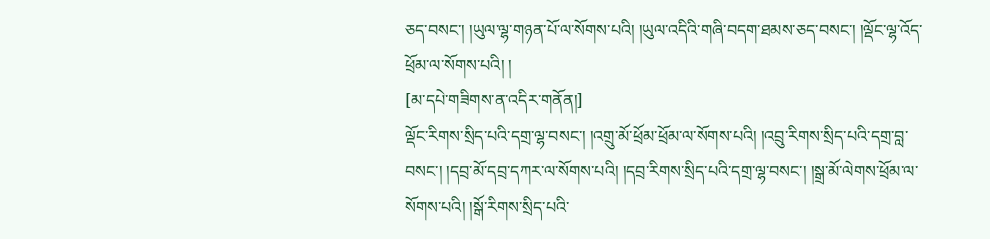ཅད་བསང་། །ཡུལ་ལྷ་གཉན་པོ་ལ་སོགས་པའི། །ཡུལ་འདིའི་གཞི་བདག་ཐམས་ཅད་བསང་། །ལྡོང་ལྷ་འོད་ཕྲོམ་ལ་སོགས་པའི། །
[མ་དཔེ་གཟིགས་ན་འདིར་གནོན།]
ལྡོང་རིགས་སྲིད་པའི་དགྲ་ལྷ་བསང་། །འགྲུ་མོ་ཕྲོམ་ཕྲོམ་ལ་སོགས་པའི། །འབྲུ་རིགས་སྲིད་པའི་དགྲ་བླ་བསང་། །དབྲ་མོ་དབྲ་དཀར་ལ་སོགས་པའི། །དབྲ་རིགས་སྲིད་པའི་དགྲ་ལྷ་བསང་། །སྒྲ་མོ་ལེགས་ཕྲོམ་ལ་སོགས་པའི། །སྒོ་རིགས་སྲིད་པའི་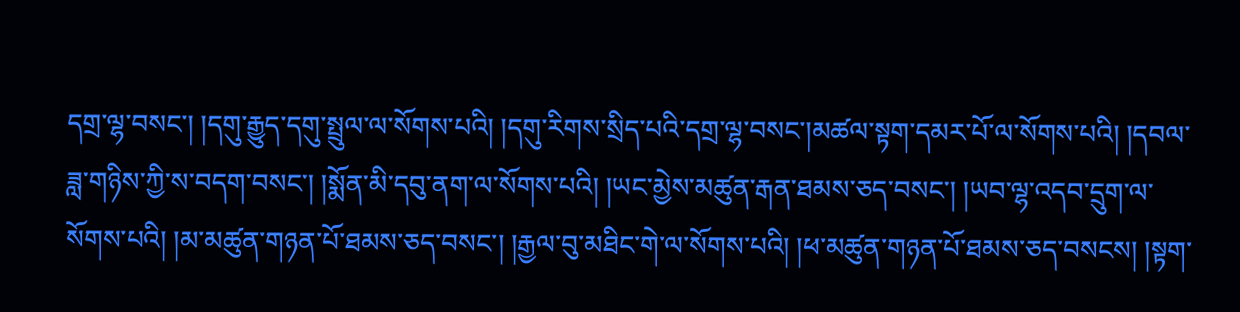དགྲ་ལྷ་བསང་། །དགུ་རྒྱུད་དགུ་སྤྲུལ་ལ་སོགས་པའི། །དགུ་རིགས་སྲིད་པའི་དགྲ་ལྷ་བསང་།མཚལ་སྟག་དམར་པོ་ལ་སོགས་པའི། །དབལ་ཟླ་གཉིས་ཀྱི་ས་བདག་བསང་། །སྨོན་མི་དབུ་ནག་ལ་སོགས་པའི། །ཡང་མྱེས་མཚུན་རྒན་ཐམས་ཅད་བསང་། །ཡབ་ལྷ་འདབ་དྲུག་ལ་སོགས་པའི། །མ་མཚུན་གཉན་པོ་ཐམས་ཅད་བསང་། །རྒྱལ་བུ་མཐིང་གེ་ལ་སོགས་པའི། །ཕ་མཚུན་གཉན་པོ་ཐམས་ཅད་བསངས། །སྟག་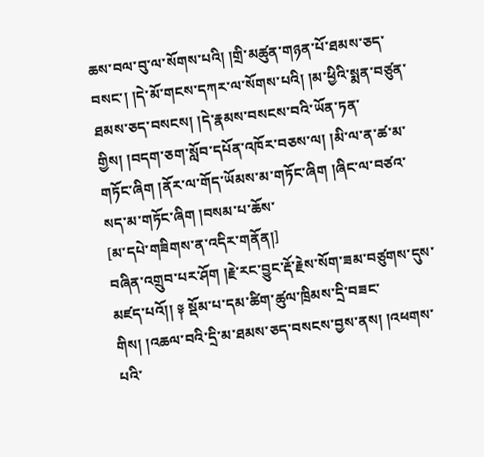ཆས་བལ་བུ་ལ་སོགས་པའི། །གྲི་མཚུན་གཉན་པོ་ཐམས་ཅད་བསང་། །དེ་མོ་གངས་དཀར་ལ་སོགས་པའི། །མ་ཕྱིའི་སྨན་བཙུན་ཐམས་ཅད་བསངས། །དེ་རྣམས་བསངས་བའི་ཡོན་ཏན་གྱིས། །བདག་ཅག་སློབ་དཔོན་འཁོར་བཅས་ལ། །མི་ལ་ན་ཚ་མ་གཏོང་ཞིག །ནོར་ལ་གོད་ཡོམས་མ་གཏོང་ཞིག །ཞིང་ལ་བཙའ་སད་མ་གཏོང་ཞིག །བསམ་པ་ཆོས་
[མ་དཔེ་གཟིགས་ན་འདིར་གནོན།]
བཞིན་འགྲུབ་པར་ཤོག །རྗེ་རང་བྱུང་རྡོ་རྗེས་སོག་ཟམ་བཙུགས་དུས་མཛད་པའོ།། ༈ སྡོམ་པ་དམ་ཚིག་ཚུལ་ཁྲིམས་དྲི་བཟང་གིས། །འཆལ་བའི་དྲི་མ་ཐམས་ཅད་བསངས་བྱས་ནས། །འཕགས་པའི་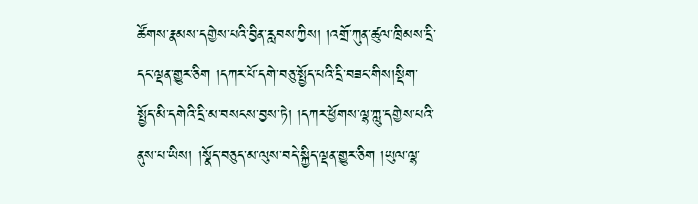ཚོགས་རྣམས་དགྱེས་པའི་བྱིན་རླབས་ཀྱིས། །འགྲོ་ཀུན་ཚུལ་ཁྲིམས་དྲི་དང་ལྡན་གྱུར་ཅིག །དཀར་པོ་དགེ་བཅུ་སྤྱོད་པའི་དྲི་བཟང་གིས།སྡིག་སྤྱོད་མི་དགེའི་དྲི་མ་བསངས་བྱས་ཏེ། །དཀར་ཕྱོགས་ལྷ་ཀླུ་དགྱེས་པའི་ནུས་པ་ཡིས། །སྣོད་བཅུད་མ་ལུས་བདེ་སྐྱིད་ལྡན་གྱུར་ཅིག །ཡུལ་ལྷ་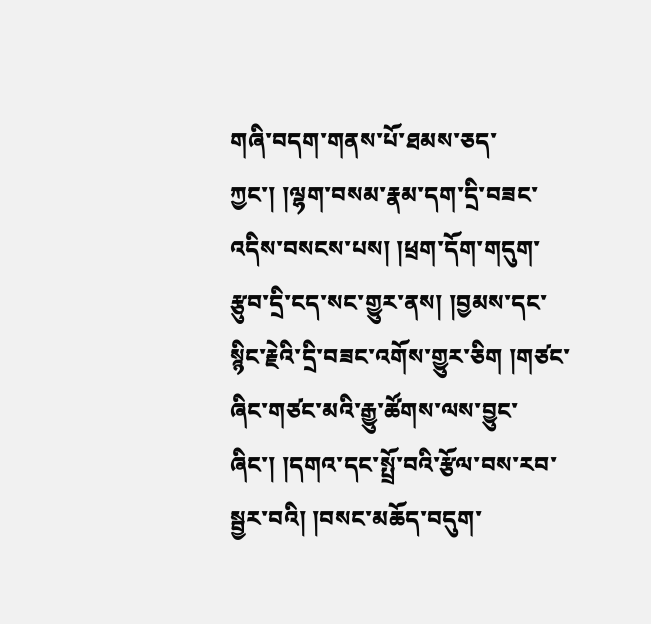གཞི་བདག་གནས་པོ་ཐམས་ཅད་ཀྱང་། །ལྷག་བསམ་རྣམ་དག་དྲི་བཟང་འདིས་བསངས་པས། །ཕྲག་དོག་གདུག་རྩུབ་དྲི་ངད་སང་གྱུར་ནས། །བྱམས་དང་སྙིང་རྗེའི་དྲི་བཟང་འགོས་གྱུར་ཅིག །གཙང་ཞིང་གཙང་མའི་རྒྱུ་ཚོགས་ལས་བྱུང་ཞིང་། །དགའ་དང་སྤྲོ་བའི་རྩོལ་བས་རབ་སྦྱར་བའི། །བསང་མཆོད་བདུག་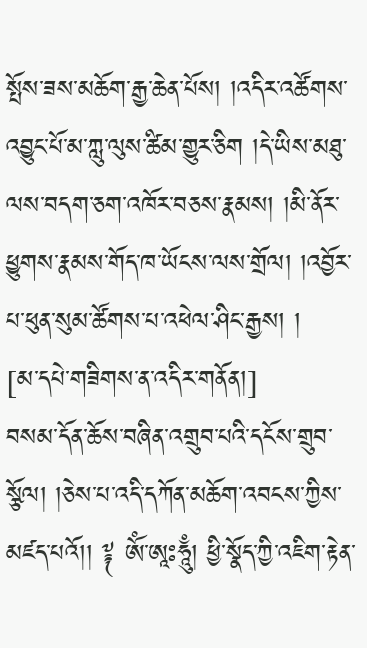སྤོས་ཟས་མཆོག་རྒྱ་ཆེན་པོས། །འདིར་འཚོགས་འབྱུང་པོ་མ་ཀླུ་ལུས་ཚིམ་གྱུར་ཅིག །དེ་ཡིས་མཐུ་ལས་བདག་ཅག་འཁོར་བཅས་རྣམས། །མི་ནོར་ཕྱུགས་རྣམས་གོད་ཁ་ཡོངས་ལས་གྲོལ། །འབྱོར་པ་ཕུན་སུམ་ཚོགས་པ་འཕེལ་ཤིང་རྒྱས། །
[མ་དཔེ་གཟིགས་ན་འདིར་གནོན།]
བསམ་དོན་ཆོས་བཞིན་འགྲུབ་པའི་དངོས་གྲུབ་སྩོལ། །ཅེས་པ་འདི་དཀོན་མཆོག་འབངས་ཀྱིས་མཛད་པའོ།། ༈ ཨོཾ་ཨཱཿཧཱུྃ། ཕྱི་སྣོད་ཀྱི་འཇིག་རྟེན་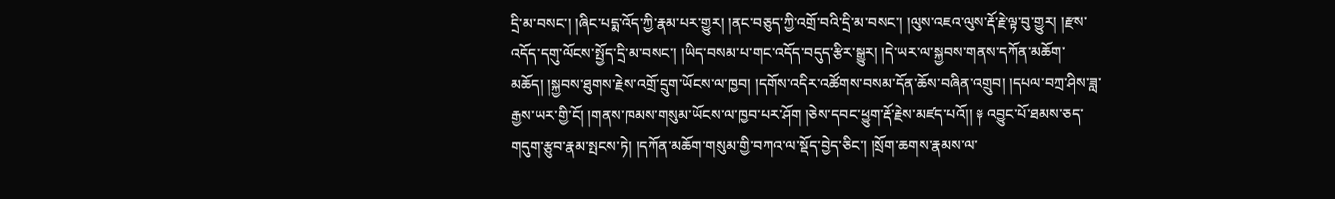དྲི་མ་བསང་། །ཞིང་པདྨ་འོད་ཀྱི་རྣམ་པར་གྱུར། །ནང་བཅུད་ཀྱི་འགྲོ་བའི་དྲི་མ་བསང་། །ལུས་འཇའ་ལུས་རྡོ་རྗེ་ལྟ་བུ་གྱུར། །རྫས་འདོད་དགུ་ལོངས་སྤྱོད་དྲི་མ་བསང་། །ཡིད་བསམ་པ་གང་འདོད་བདུད་རྩིར་སྒྱུར། །དེ་ཡར་ལ་སྐྱབས་གནས་དཀོན་མཆོག་མཆོད། །སྐྱབས་ཐུགས་རྗེས་འགྲོ་དྲུག་ཡོངས་ལ་ཁྱབ། །དགོས་འདིར་འཚོགས་བསམ་དོན་ཆོས་བཞིན་འགྲུབ། །དཔལ་བཀྲ་ཤིས་ཟླ་རྒྱས་ཡར་གྱི་ངོ། །གནས་ཁམས་གསུམ་ཡོངས་ལ་ཁྱབ་པར་ཤོག །ཅེས་དབང་ཕྱུག་རྡོ་རྗེས་མཛད་པའོ།། ༈ འབྱུང་པོ་ཐམས་ཅད་གདུག་རྩུབ་རྣམ་སྤངས་ཏེ། །དཀོན་མཆོག་གསུམ་གྱི་བཀའ་ལ་སྡོད་བྱེད་ཅིང་། །སྲོག་ཆགས་རྣམས་ལ་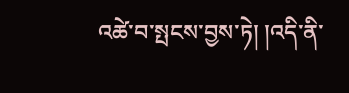འཚེ་བ་སྤངས་བྱས་ཏེ། །འདི་ནི་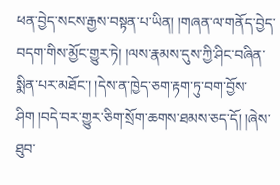ཕན་བྱེད་སངས་རྒྱས་བསྟན་པ་ཡིན། །གཞན་ལ་གནོད་བྱེད་བདག་གིས་མྱོང་གྱུར་ཏེ། །ལས་རྣམས་དུས་ཀྱི་ཤིང་བཞིན་སྨིན་པར་མཐོང་། །དེས་ན་ཁྱེད་ཅག་རྟག་ཏུ་བག་བྱོས་ཤིག །བདེ་བར་གྱུར་ཅིག་སྲོག་ཆགས་ཐམས་ཅད་དོ། །ཞེས་ཐུབ་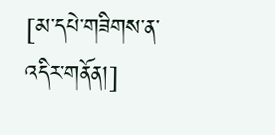[མ་དཔེ་གཟིགས་ན་འདིར་གནོན།]